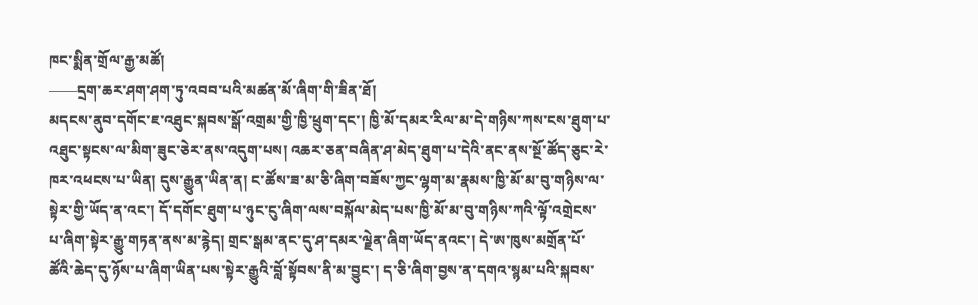ཁང་སྨིན་གྲོལ་རྒྱ་མཚོ།
——དྲག་ཆར་ཤག་ཤག་ཏུ་འབབ་པའི་མཚན་མོ་ཞིག་གི་ཟིན་ཐོ།
མདངས་ནུབ་དགོང་ཇ་འཐུང་སྐབས་སྒོ་འགྲམ་གྱི་ཁྱི་ཕྲུག་དང་། ཁྱི་མོ་དམར་རིལ་མ་དེ་གཉིས་ཀས་ངས་ཐུག་པ་འཐུང་སྟངས་ལ་མིག་ཟུང་ཅེར་ནས་འདུག་པས། འཆར་ཅན་བཞིན་ཤ་མེད་ཐུག་པ་དེའི་ནང་ནས་སྔོ་ཚོད་ཅུང་རེ་ཁར་འཕངས་པ་ཡིན། དུས་རྒྱུན་ཡིན་ན། ང་ཚོས་ཟ་མ་ཅི་ཞིག་བཟོས་ཀྱང་ལྷག་མ་རྣམས་ཁྱི་མོ་མ་བུ་གཉིས་ལ་སྟེར་གྱི་ཡོད་ན་འང་། དོ་དགོང་ཐུག་པ་ཉུང་ངུ་ཞིག་ལས་བསྐོལ་མེད་པས་ཁྱི་མོ་མ་བུ་གཉིས་ཀའི་ལྟོ་འགྲེངས་པ་ཞིག་སྟེར་རྒྱུ་གཏན་ནས་མ་རྙེད། གྲང་སྒམ་ནང་དུ་ཤ་དམར་ལྗེན་ཞིག་ཡོད་ནའང་། དེ་ཨ་ཁུས་མགྲོན་པོ་ཚོའི་ཆེད་དུ་ཉོས་པ་ཞིག་ཡིན་པས་སྟེར་རྒྱུའི་བློ་སྟོབས་ནི་མ་བྱུང་། ད་ཅི་ཞིག་བྱས་ན་དགའ་སྙམ་པའི་སྐབས་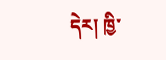དེར། ཁྱི་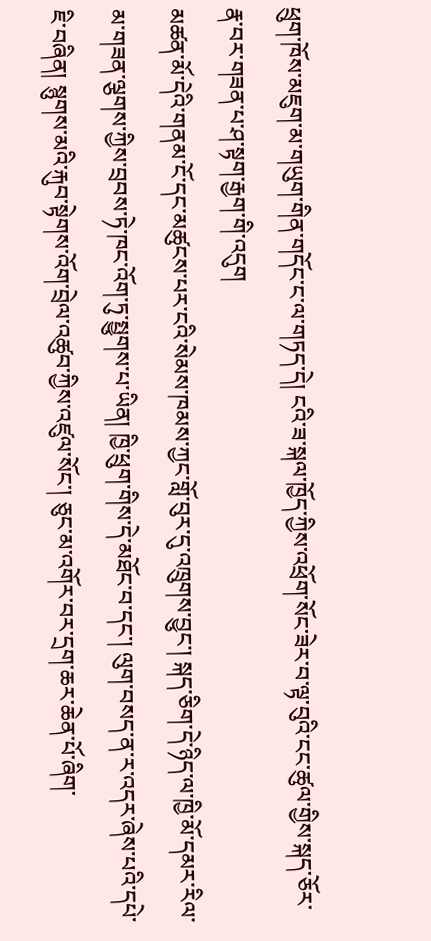ཕྲུག་ཁོས་མཇུག་མ་གཡུག་གིན་གདོང་ང་ལ་གཏད་དེ། ངའི་ཟ་སྐལ་ཁྱོད་ཀྱིས་འཕྲོག་སོང་ཟེར་བ་ལྟ་བུའི་ངང་ཚུལ་གྱིས་སྐད་ཅོར་རྣ་བར་གཟན་པ་ཤ་སྟག་རྒྱག་གི་འདུག
མཚན་མོ་དེའི་གནམ་ངོ་དང་མཚུངས་པར་ངའི་སེམས་ཁམས་ཀྱང་གློ་བུར་དུ་འཁྲུགས་བྱུང་། སྐད་ཅིག་དེ་ཉིད་ལ་ཁྱི་མོ་དམར་རིལ་མ་གཟན་ལྕགས་ཀྱིས་བྲབས་ཏེ་ཁང་འོག་ཏུ་སྤྱུགས་པ་ཡིན། ཁྱི་ཕྲུག་གིས་དེ་མཐོང་བ་དང་། ལུག་བསད་ན་ར་འདར་ཞེས་པའི་དཔེ་ཇི་བཞིན། སྙུགས་མའི་རྐུབ་སྟེགས་འོག་བྲེལ་འཚུབ་ཀྱིས་འཛུལ་སོང་། ཅུང་མ་འགོར་བར་དྲག་ཆར་ཆེན་པོ་ཞིག་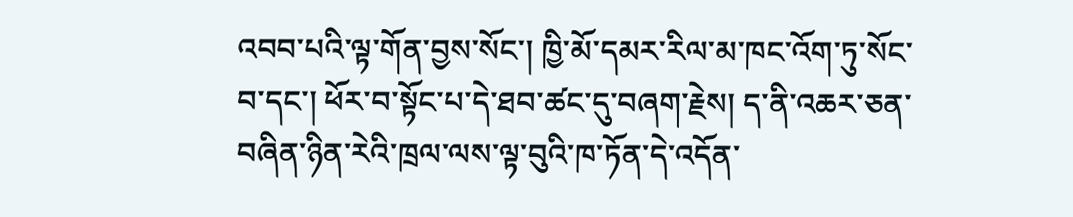འབབ་པའི་ལྟ་གོན་བྱས་སོང་། ཁྱི་མོ་དམར་རིལ་མ་ཁང་འོག་ཏུ་སོང་བ་དང་། ཕོར་བ་སྟོང་པ་དེ་ཐབ་ཚང་དུ་བཞག་རྗེས། ད་ནི་འཆར་ཅན་བཞིན་ཉིན་རེའི་ཁྲལ་ལས་ལྟ་བུའི་ཁ་ཏོན་དེ་འདོན་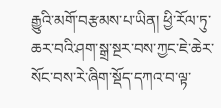རྒྱུའི་མགོ་བརྩམས་པ་ཡིན། ཕྱི་རོལ་ཏུ་ཆར་བའི་ཤག་སྒྲ་སྔར་བས་ཀྱང་ཇེ་ཆེར་སོང་བས་རེ་ཞིག་སྡོད་དཀའ་བ་ལྟ་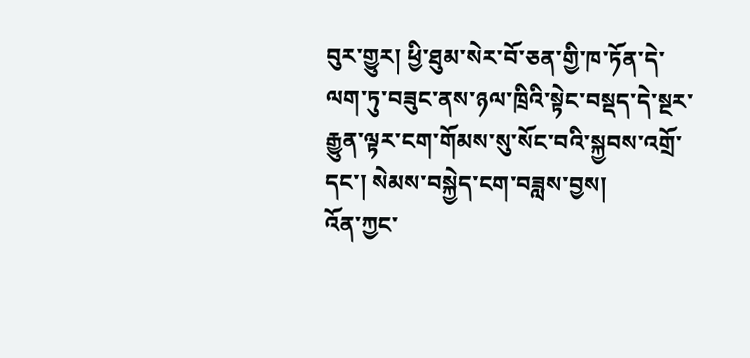བུར་གྱུར། ཕྱི་ཐུམ་སེར་བོ་ཅན་གྱི་ཁ་ཏོན་དེ་ལག་ཏུ་བཟུང་ནས་ཉལ་ཁྲིའི་སྟེང་བསྡད་དེ་སྔར་རྒྱུན་ལྟར་ངག་གོམས་སུ་སོང་བའི་སྐྱབས་འགྲོ་དང་། སེམས་བསྐྱེད་ངག་བཟླས་བྱས།
འོན་ཀྱང་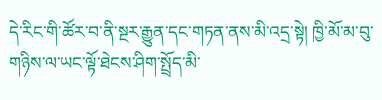དེ་རིང་གི་ཚོར་བ་ནི་སྔར་རྒྱུན་དང་གཏན་ནས་མི་འདྲ་སྟེ། ཁྱི་མོ་མ་བུ་གཉིས་ལ་ཡང་ལྟོ་ཐེངས་ཤིག་སྤྲོད་མི་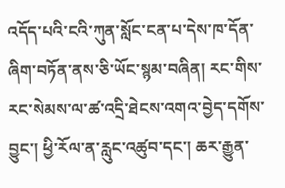འདོད་པའི་ངའི་ཀུན་སློང་ངན་པ་དེས་ཁ་དོན་ཞིག་བཏོན་ནས་ཅི་ཡོང་སྙམ་བཞིན། རང་གིས་རང་སེམས་ལ་ཚ་འདྲི་ཐེངས་འགའ་བྱེད་དགོས་བྱུང་། ཕྱི་རོལ་ན་རླུང་འཚུབ་དང་། ཆར་རྒྱུན་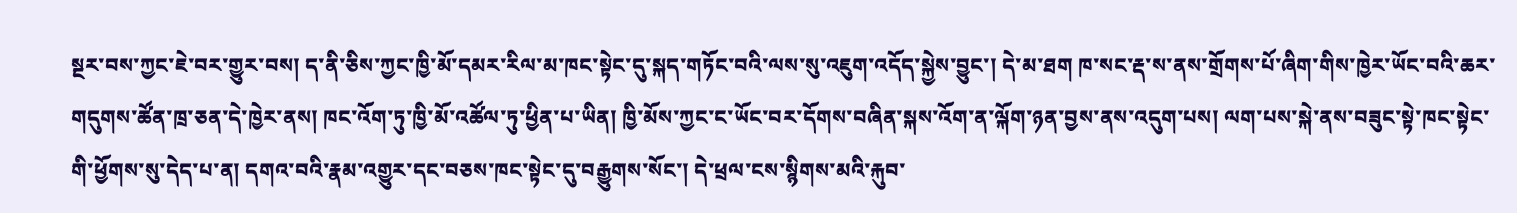སྔར་བས་ཀྱང་ཇེ་བར་གྱུར་བས། ད་ནི་ཅིས་ཀྱང་ཁྱི་མོ་དམར་རིལ་མ་ཁང་སྟེང་དུ་སྐད་གཏོང་བའི་ལས་སུ་འཇུག་འདོད་སྐྱེས་བྱུང་། དེ་མ་ཐག ཁ་སང་རྡ་ས་ནས་གྲོགས་པོ་ཞིག་གིས་ཁྱེར་ཡོང་བའི་ཆར་གདུགས་ཚོན་ཁྲ་ཅན་དེ་ཁྱེར་ནས། ཁང་འོག་ཏུ་ཁྱི་མོ་འཚོལ་ཏུ་ཕྱིན་པ་ཡིན། ཁྱི་མོས་ཀྱང་ང་ཡོང་བར་དོགས་བཞིན་སྐས་འོག་ན་ལྐོག་ཉན་བྱས་ནས་འདུག་པས། ལག་པས་སྐེ་ནས་བཟུང་སྟེ་ཁང་སྟེང་གི་ཕྱོགས་སུ་དེད་པ་ན། དགའ་བའི་རྣམ་འགྱུར་དང་བཅས་ཁང་སྟེང་དུ་བརྒྱུགས་སོང་། དེ་ཕྲལ་ངས་སྙིགས་མའི་རྐུབ་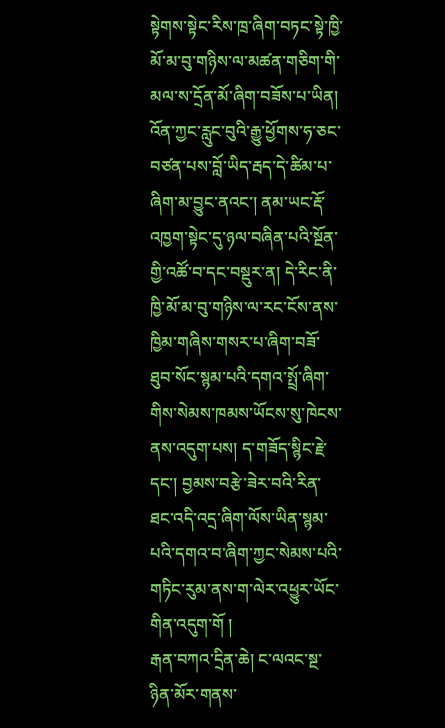སྟེགས་སྟེང་རིས་ཁྲ་ཞིག་བཏང་སྟེ་ཁྱི་མོ་མ་བུ་གཉིས་ལ་མཚན་གཅིག་གི་མལ་ས་དྲོན་མོ་ཞིག་བཟོས་པ་ཡིན།
འོན་ཀྱང་རླུང་བུའི་རྒྱུ་ཕྱོགས་ཧ་ཅང་བཙན་པས་བློ་ཡིད་རྦད་དེ་ཚིམ་པ་ཞིག་མ་བྱུང་ནའང་། ནམ་ཡང་རྡོ་འཁྱག་སྟེང་དུ་ཉལ་བཞིན་པའི་སྔོན་གྱི་འཚོ་བ་དང་བསྡུར་ན། དེ་རིང་ནི་ཁྱི་མོ་མ་བུ་གཉིས་ལ་རང་ངོས་ནས་ཁྱིམ་གཞིས་གསར་པ་ཞིག་བཟོ་ཐུབ་སོང་སྙམ་པའི་དགའ་སྤྲོ་ཞིག་གིས་སེམས་ཁམས་ཡོངས་སུ་ཁེངས་ནས་འདུག་པས། ད་གཟོད་སྙིང་རྗེ་དང་། བྱམས་བརྩེ་ཟེར་བའི་རིན་ཐང་འདི་འདྲ་ཞིག་ལོས་ཡིན་སྙམ་པའི་དགའ་བ་ཞིག་ཀྱང་སེམས་པའི་གཏིང་རུམ་ནས་ག་ལེར་འཕྱུར་ཡོང་གིན་འདུག་གོ །
རྒན་བཀའ་དྲིན་ཆེ། ང་ལའང་སྔ་ཉིན་མོར་གནས་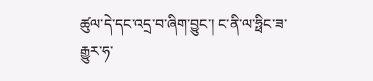ཚུལ་དེ་དང་འདྲ་བ་ཞིག་བྱུང་། ང་ནི་ལ་ཧྥིང་ཟ་རྒྱུར་ཧ་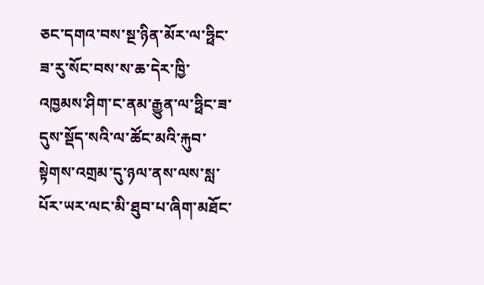ཅང་དགའ་བས་སྔ་ཉིན་མོར་ལ་ཧྥིང་ཟ་རུ་སོང་བས་ས་ཆ་དེར་ཁྱི་འཁྱམས་ཤིག་ང་ནམ་རྒྱུན་ལ་ཧྥིང་ཟ་དུས་སྡོད་སའི་ལ་ཚོང་མའི་རྐུབ་སྟེགས་འགྲམ་དུ་ཉལ་ནས་ལས་སླ་པོར་ཡར་ལང་མི་ཐུབ་པ་ཞིག་མཐོང་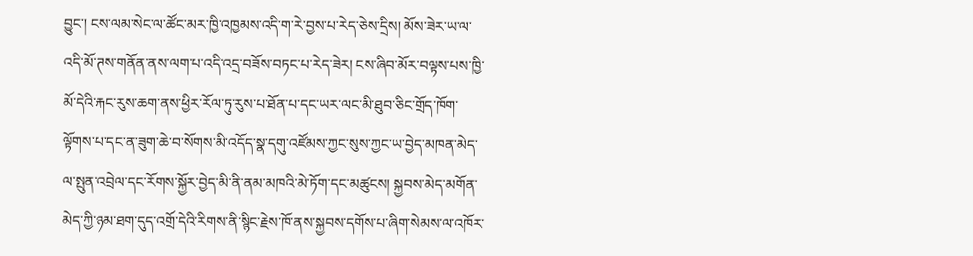བྱུང་། ངས་ལམ་སེང་ལ་ཚོང་མར་ཁྱི་འཁྱམས་འདི་ག་རེ་བྱས་པ་རེད་ཅེས་དྲིས། མོས་ཟེར་ཡ་ལ་འདི་མོ་ཊས་གནོན་ནས་ལག་པ་འདི་འདྲ་བཟོས་བཏང་པ་རེད་ཟེར། ངས་ཞིབ་མོར་བལྟས་པས་ཁྱི་མོ་དེའི་རྐང་རུས་ཆག་ནས་ཕྱིར་རོལ་ཏུ་རུས་པ་ཐོན་པ་དང་ཡར་ལང་མི་ཐུབ་ཅིང་གྲོད་ཁོག་ལྟོགས་པ་དང་ན་ཟུག་ཆེ་བ་སོགས་མི་འདོད་སྣ་དགུ་འཛོམས་ཀྱང་སུས་ཀྱང་ཡ་བྱེད་མཁན་མེད་ལ་སྤུན་འབྲེལ་དང་རོགས་སྐྱོར་བྱེད་མི་ནི་ནམ་མཁའི་མེ་ཏོག་དང་མཚུངས། སྐྱབས་མེད་མགོན་མེད་ཀྱི་ཉམ་ཐག་དུད་འགྲོ་དེའི་རིགས་ནི་སྙིང་རྗེས་ཁོ་ནས་སྐྱབས་དགོས་པ་ཞིག་སེམས་ལ་འཁོར་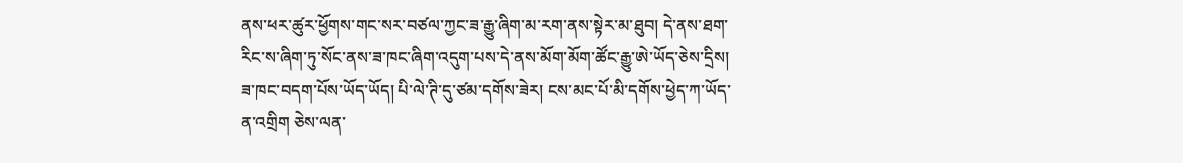ནས་ཕར་ཚུར་ཕྱོགས་གང་སར་བཙལ་ཀྱང་ཟ་རྒྱུ་ཞིག་མ་རག་ནས་སྟེར་མ་ཐུབ། དེ་ནས་ཐག་རིང་ས་ཞིག་ཏུ་སོང་ནས་ཟ་ཁང་ཞིག་འདུག་པས་དེ་ནས་མོག་མོག་ཚོང་རྒྱུ་ཨེ་ཡོད་ཅེས་དྲིས། ཟ་ཁང་བདག་པོས་ཡོད་ཡོད། པི་ལེ་ཊི་དུ་ཙམ་དགོས་ཟེར། ངས་མང་པོ་མི་དགོས་ཕྱེད་ཀ་ཡོད་ན་འགྲིག ཅེས་ལན་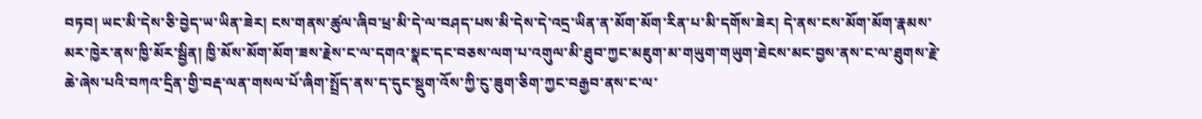བཏབ། ཡང་མི་དེས་ཅི་བྱེད་ཡ་ཡིན་ཟེར། ངས་གནས་ཚུལ་ཞིབ་ཕྲ་མི་དེ་ལ་བཤད་པས་མི་དེས་དེ་འདྲ་ཡིན་ན་མོག་མོག་རིན་པ་མི་དགོས་ཟེར། དེ་ནས་ངས་མོག་མོག་རྣམས་མར་ཁྱེར་ནས་ཁྱི་མོར་སྦྱིན། ཁྱི་མོས་མོག་མོག་ཟས་རྗེས་ང་ལ་དགའ་སྣང་དང་བཅས་ལག་པ་འགུལ་མི་ཐུབ་ཀྱང་མཇུག་མ་གཡུག་གཡུག་ཐེངས་མང་བྱས་ནས་ང་ལ་ཐུགས་རྗེ་ཆེ་ཞེས་པའི་བཀའ་དྲིན་གྱི་བརྡ་ལན་གསལ་པོ་ཞིག་སྤྲོད་ནས་ད་དུང་སྡུག་འོས་ཀྱི་ངུ་ཟུག་ཅིག་ཀྱང་བརྒྱབ་ནས་ང་ལ་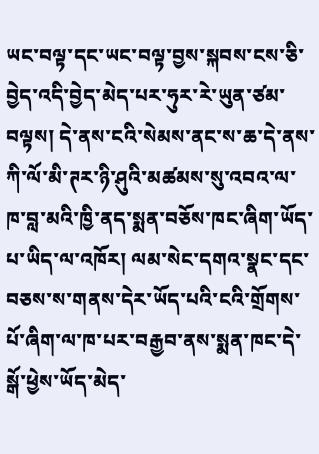ཡང་བལྟ་དང་ཡང་བལྟ་བྱས་སྐབས་ངས་ཅི་བྱེད་འདི་བྱེད་མེད་པར་ཧུར་རེ་ཡུན་ཙམ་བལྟས། དེ་ནས་ངའི་སེམས་ནང་ས་ཆ་དེ་ནས་ཀི་ལོ་མི་ཊར་ཉི་ཤུའི་མཚམས་སུ་འབའ་ལ་ཁ་བླ་མའི་ཁྱི་ནད་སྨན་བཅོས་ཁང་ཞིག་ཡོད་པ་ཡིད་ལ་འཁོར། ལམ་སེང་དགའ་སྣང་དང་བཅས་ས་གནས་དེར་ཡོད་པའི་ངའི་གྲོགས་པོ་ཞིག་ལ་ཁ་པར་བརྒྱབ་ནས་སྨན་ཁང་དེ་སྒོ་ཕྱེས་ཡོད་མེད་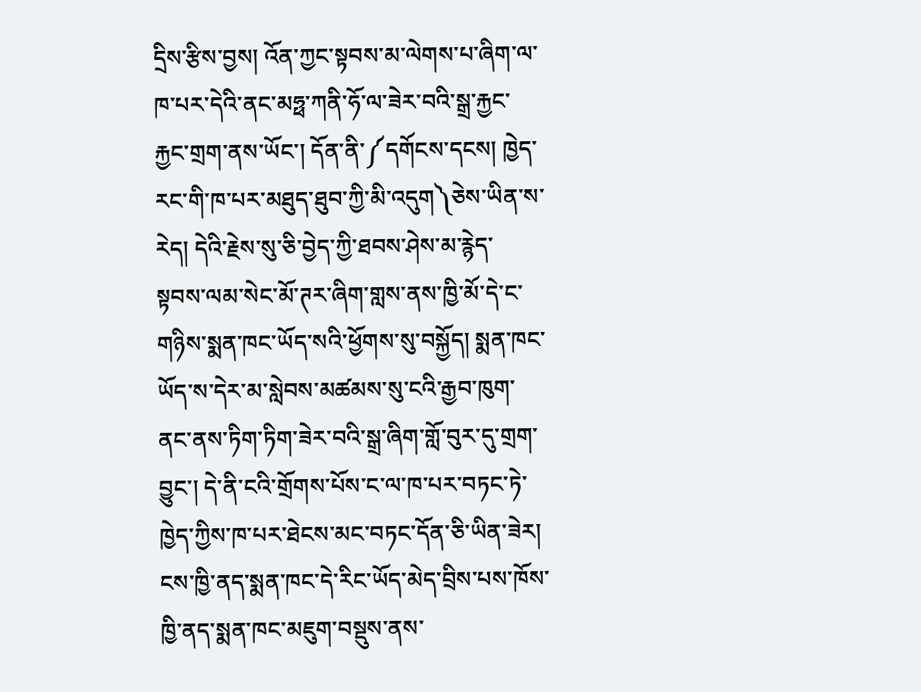དྲིས་རྩིས་བྱས། འོན་ཀྱང་སྟབས་མ་ལེགས་པ་ཞིག་ལ་ཁ་པར་དེའི་ནང་མཧྥ་ཀནི་ཧོ་ལ་ཟེར་བའི་སྒྲ་རྐྱང་རྐྱང་གྲག་ནས་ཡོང་། དོན་ནི་༼དགོངས་དངས། ཁྱེད་རང་གི་ཁ་པར་མཐུད་ཐུབ་ཀྱི་མི་འདུག༽ཅེས་ཡིན་ས་རེད། དེའི་རྗེས་སུ་ཅི་བྱེད་ཀྱི་ཐབས་ཤེས་མ་རྙེད་སྟབས་ལམ་སེང་མོ་ཊར་ཞིག་གླས་ནས་ཁྱི་མོ་དེ་ང་གཉིས་སྨན་ཁང་ཡོད་སའི་ཕྱོགས་སུ་བསྐྱོད། སྨན་ཁང་ཡོད་ས་དེར་མ་སླེབས་མཚམས་སུ་ངའི་རྒྱབ་ཁུག་ནང་ནས་ཏིག་ཏིག་ཟེར་བའི་སྒྲ་ཞིག་གློ་བུར་དུ་གྲག་བྱུང་། དེ་ནི་ངའི་གྲོགས་པོས་ང་ལ་ཁ་པར་བཏང་ཏེ་ཁྱེད་ཀྱིས་ཁ་པར་ཐེངས་མང་བཏང་དོན་ཅི་ཡིན་ཟེར། ངས་ཁྱི་ནད་སྨན་ཁང་དེ་རིང་ཡོད་མེད་བྲིས་པས་ཁོས་ཁྱི་ནད་སྨན་ཁང་མཇུག་བསྡུས་ནས་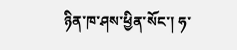ཉིན་ཁ་ཤས་ཕྱིན་སོང་། ཧ་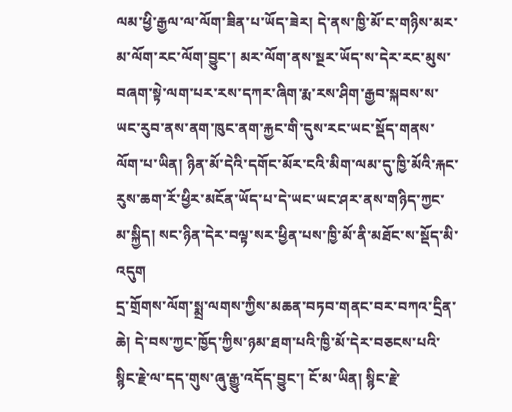ལམ་ཕྱི་རྒྱལ་ལ་ལོག་ཟིན་པ་ཡོད་ཟེར། དེ་ནས་ཁྱི་མོ་ང་གཉིས་མར་མ་ལོག་རང་ལོག་བྱུང་། མར་ལོག་ནས་སྔར་ཡོད་ས་དེར་རང་མུས་བཞག་སྟེ་ལག་པར་རས་དཀར་ཞིག་རྨ་རས་ཤིག་རྒྱབ་སྐབས་ས་ཡང་རུབ་ནས་ནག་ཁུང་ནག་རྐྱང་གི་དུས་རང་ཡང་སྡོད་གནས་ལོག་པ་ཡིན། ཉིན་མོ་དེའི་དགོང་མོར་ངའི་མིག་ལམ་དུ་ཁྱི་མོའི་རྐང་རུས་ཆག་རོ་ཕྱིར་མངོན་ཡོད་པ་དེ་ཡང་ཡང་ཤར་ནས་གཉིད་ཀྱང་མ་སྐྱིད། སང་ཉིན་དེར་བལྟ་སར་ཕྱིན་པས་ཁྱི་མོ་ནི་མཐོང་ས་སྡོད་མི་འདུག
དྲ་གྲོགས་ལོག་སྨྲ་ལགས་ཀྱིས་མཆན་བཏབ་གནང་བར་བཀའ་དྲིན་ཆེ། དེ་བས་ཀྱང་ཁྱོད་ཀྱིས་ཉམ་ཐག་པའི་ཁྱི་མོ་དེར་བཅངས་པའི་སྙིང་རྗེ་ལ་དད་གུས་ཞུ་རྒྱུ་འདོད་བྱུང་། ངོ་མ་ཡིན། སྙིང་རྗེ་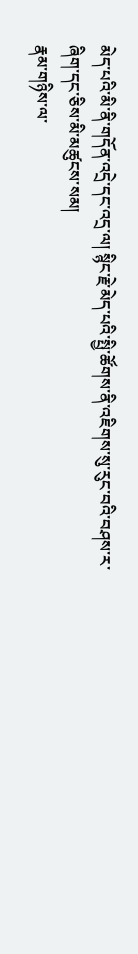མེད་པའི་མི་ནི་གདོན་འདྲེ་དང་འདྲ་ལ། སྙིང་རྗེ་མེད་པའི་སྤྱི་ཚོགས་ནི་འཇིགས་སུ་རུང་བའི་བཤས་ར་ཞིག་དང་ཅིས་མི་མཚུངས་སམ།
རྣམ་གཉིས་ལ་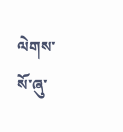ལེགས་སོ་ཞུ་